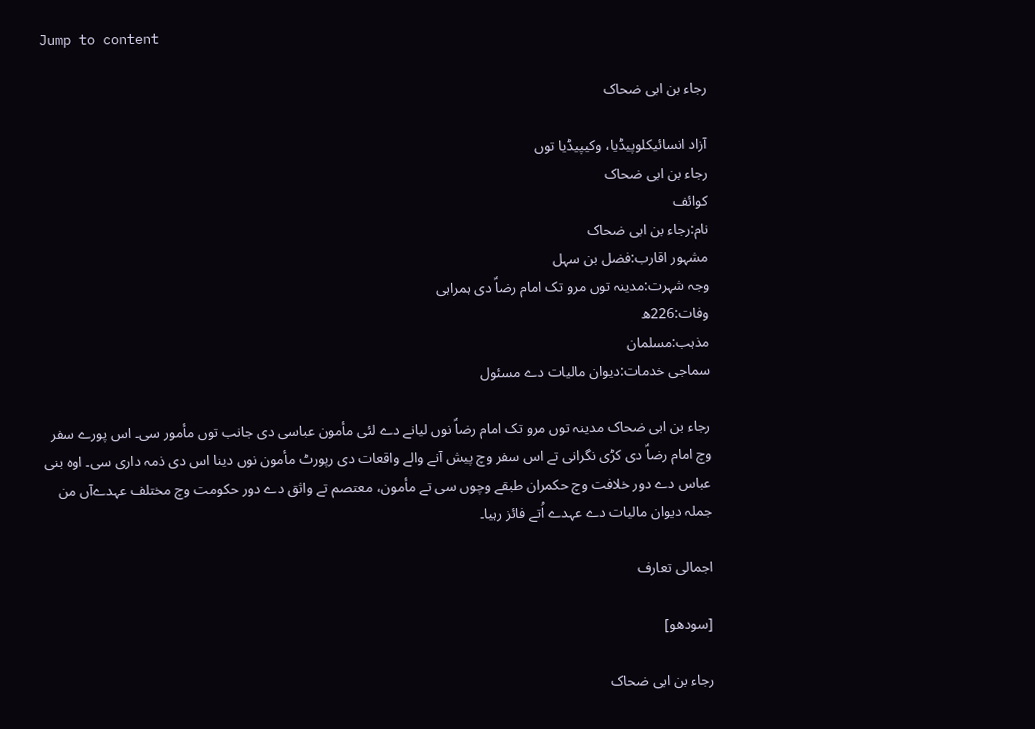Jump to content

رجاء بن ابی ضحاک

آزاد انسائیکلوپیڈیا، وکیپیڈیا توں
رجاء بن ابی ضحاک
کوائف
نام:رجاء بن ابی ضحاک
مشہور اقارب:فضل بن سہل
وجہ شہرت:مدینہ توں مرو تک امام رضاؑ دی ہمراہی
وفات:226ھ
مذہب:مسلمان
سماجی خدمات:دیوان مالیات دے مسئول

رجاء بن ابی‌ ضحاک مدینہ توں مرو تک امام رضاؑ نوں لیانے دے لئی مأمون عباسی دی جانب توں مأمور سی۔ اس پورے سفر وچ امام رضاؑ دی کڑی نگرانی تے اس سفر وچ پیش آنے والے واقعات دی رپورٹ مأمون نوں دینا اس دی ذمہ داری سی۔ اوہ بنی عباس دے دور خلافت وچ حکمران طبقے وچوں سی تے مأمون، معتصم تے واثق دے دور حکومت وچ مختلف عہدےآں من جملہ دیوان مالیات دے عہدے اُتے فائز رہیا۔

اجمالی تعارف

[سودھو]

رجاء بن ابی‌ ضحاک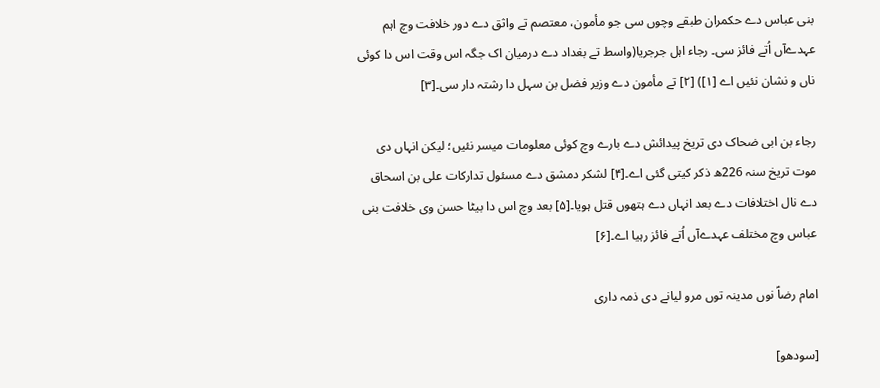بنی عباس دے حکمران طبقے وچوں سی جو مأمون، معتصم تے واثق دے دور خلافت وچ اہم عہدےآں اُتے فائز سی۔ رجاء اہل جرجریا(واسط تے بغداد دے درمیان اک جگہ اس وقت اس دا کوئی ناں و نشان نئيں اے [۱]) [۲] تے مأمون دے وزیر فضل بن سہل دا رشتہ دار سی۔[۳]

رجاء بن ابی‌ ضحاک دی تریخ پیدائش دے بارے وچ کوئی معلومات میسر نئيں؛ لیکن انہاں دی موت تریخ سنہ 226ھ ذکر کيتی گئی اے۔[۴] لشکر دمشق دے مسئول تدارکات علی بن اسحاق دے نال اختلافات دے بعد انہاں دے ہتھوں قتل ہويا۔[۵] بعد وچ اس دا بیٹا حسن وی خلافت بنی عباس وچ مختلف عہدےآں اُتے فائز رہیا اے۔[۶]

امام رضاؑ نوں مدینہ توں مرو لیانے دی ذمہ داری

[سودھو]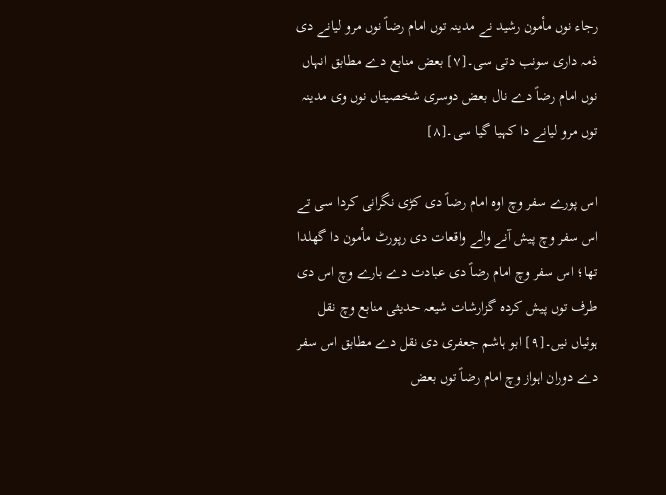رجاء نوں مأمون رشید نے مدینہ توں امام رضاؑ نوں مرو لیانے دی ذمہ داری سونب دتی سی۔[۷] بعض منابع دے مطابق انہاں نوں امام رضاؑ دے نال بعض دوسری شخصیتاں نوں وی مدینہ توں مرو لیانے دا کہیا گیا سی۔[۸]

اس پورے سفر وچ اوہ امام رضاؑ دی کڑی نگرانی کردا سی تے اس سفر وچ پیش آنے والے واقعات دی رپورٹ مأمون دا گھلدا تھا؛ اس سفر وچ امام رضاؑ دی عبادت دے بارے وچ اس دی طرف توں پیش کردہ گزارشات شیعہ حدیثی منابع وچ نقل ہوئیاں نيں۔[۹] ابو ہاشم جعفری دی نقل دے مطابق اس سفر دے دوران اہواز وچ امام رضاؑ توں بعض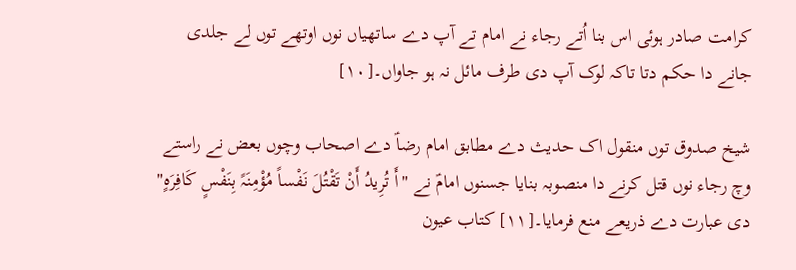کرامت صادر ہوئی اس بنا اُتے رجاء نے امام تے آپ دے ساتھیاں نوں اوتھے توں لے جلدی جانے دا حکم دتا تاکہ لوک آپ دی طرف مائل نہ ہو جاواں۔[۱۰]

شیخ صدوق توں منقول اک حدیث دے مطابق امام رضاؑ دے اصحاب وچوں بعض نے راستے وچ رجاء نوں قتل کرنے دا منصوبہ بنایا جسنوں امامؑ نے "أَ تُرِيدُ أَنْ تَقْتُلَ نَفْساً مُؤْمِنَہً بِنَفْسٍ كَافِرَہٍ" دی عبارت دے ذریعے منع فرمایا۔[۱۱] کتاب عیون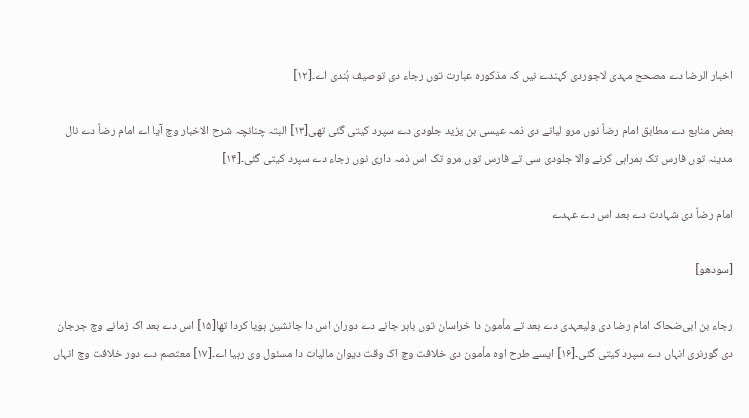اخبار الرضا دے مصحح مہدی لاجوردی کہندے نيں کہ مذکورہ عبارت توں رجاء دی توصیف ہُندی اے۔[۱۲]

بعض منابع دے مطابق امام رضاؑ نوں مرو لیانے دی ذمہ عیسی بن یزید جلودی دے سپرد کيتی گئی تھی[۱۳] البتہ چنانچہ شرح الاخبار وچ آیا اے امام رضاؑ دے نال مدینہ توں فارس تک ہمراہی کرنے والا جلودی سی تے فارس توں مرو تک اس ذمہ داری نوں رجاء دے سپرد کيتی گئی۔[۱۴]

امام رضاؑ دی شہادت دے بعد اس دے عہدے

[سودھو]

رجاء بن ابی‌ضحاک امام رضا دی ولیعہدی دے بعد تے مأمون دا خراسان توں باہر جانے دے دوران اس دا جانشین ہويا کردا تھا[۱۵] اس دے بعد اک زمانے وچ جرجان دی گورنری انہاں دے سپرد کيتی گئی۔[۱۶] ايسے طرح اوہ مأمون دی خلافت وچ اک وقت دیوان مالیات دا مسئول وی رہیا اے۔[۱۷] معتصم دے دور خلافت وچ انہاں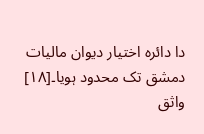دا دائرہ اختیار دیوان مالیات دمشق تک محدود ہويا۔[۱۸] واثق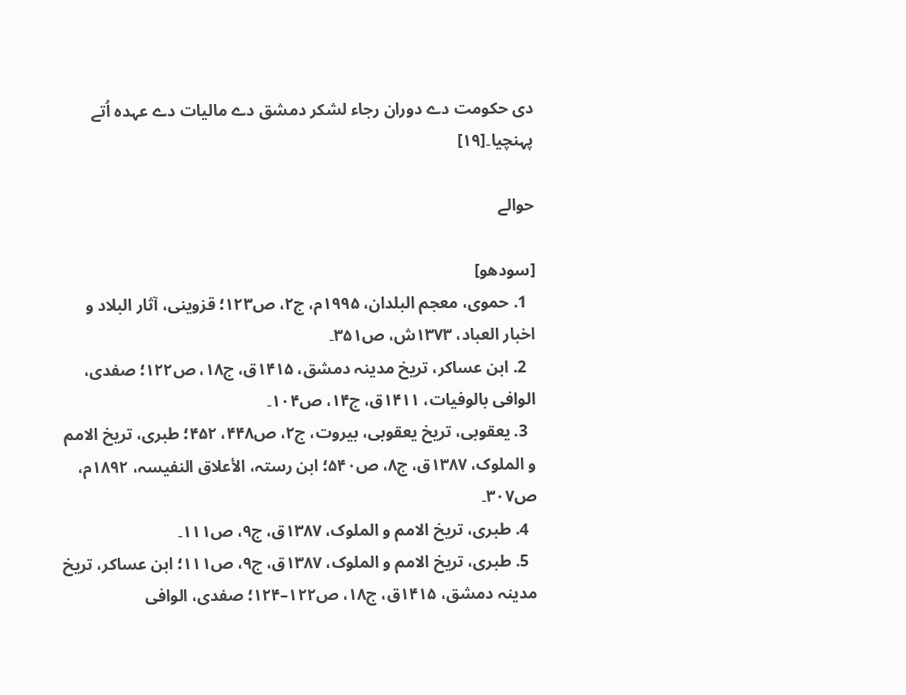دی حکومت دے دوران رجاء لشکر دمشق دے مالیات دے عہدہ اُتے پہنچیا۔[۱۹]

حوالے

[سودھو]
  1. حموی، معجم البلدان، ۱۹۹۵م، ج۲، ص۱۲۳؛ قزوینی، آثار البلاد و اخبار العباد، ۱۳٧۳ش، ص۳۵۱۔
  2. ابن عساکر، تریخ مدینہ دمشق، ۱۴۱۵ق، ج۱۸، ص۱۲۲؛ صفدی، الوافی بالوفیات، ۱۴۱۱ق، ج۱۴، ص۱۰۴۔
  3. یعقوبی، تریخ یعقوبی، بیروت، ج۲، ص۴۴۸، ۴۵۲؛ طبری، تریخ الامم و الملوک، ۱۳۸٧ق، ج۸، ص۵۴۰؛ ابن رستہ، الأعلاق النفیسہ، ۱۸۹۲م، ص۳۰٧۔
  4. طبری، تریخ الامم و الملوک، ۱۳۸٧ق، ج۹، ص۱۱۱۔
  5. طبری، تریخ الامم و الملوک، ۱۳۸٧ق، ج۹، ص۱۱۱؛ ابن عساکر، تریخ مدینہ دمشق، ۱۴۱۵ق، ج۱۸، ص۱۲۲–۱۲۴؛ صفدی، الوافی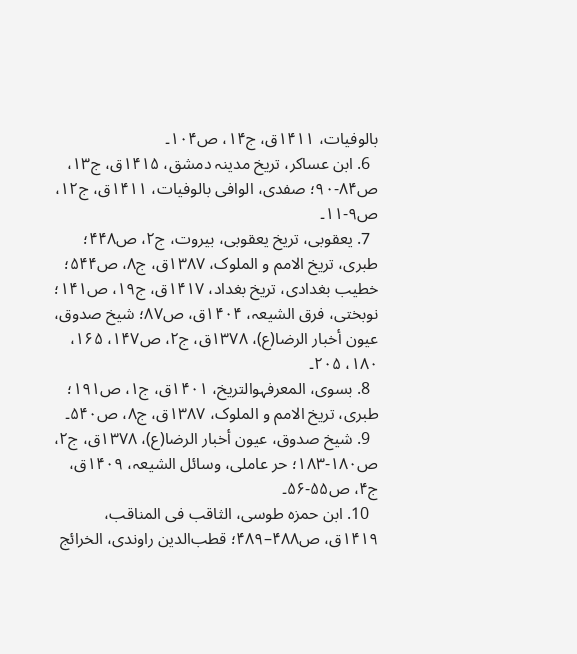بالوفیات، ۱۴۱۱ق، ج۱۴، ص۱۰۴۔
  6. ابن عساکر، تریخ مدینہ دمشق، ۱۴۱۵ق، ج۱۳، ص۸۴-۹۰؛ صفدی، الوافی بالوفیات، ۱۴۱۱ق، ج۱۲، ص۹-۱۱۔
  7. یعقوبی، تریخ یعقوبی، بیروت، ج۲، ص۴۴۸؛ طبری، تریخ الامم و الملوک، ۱۳۸٧ق، ج۸، ص۵۴۴؛ خطیب بغدادی، تریخ بغداد، ۱۴۱٧ق، ج۱۹، ص۱۴۱؛ نوبختی، فرق الشیعہ، ۱۴۰۴ق، ص۸٧؛ شیخ صدوق، عیون أخبار الرضا(ع)، ۱۳٧۸ق، ج۲، ص۱۴٧، ۱۶۵، ۱۸۰، ۲۰۵۔
  8. بسوی، المعرفہوالتریخ، ۱۴۰۱ق، ج۱، ص۱۹۱؛ طبری، تریخ الامم و الملوک، ۱۳۸٧ق، ج۸، ص۵۴۰۔
  9. شیخ صدوق، عیون أخبار الرضا(ع)، ۱۳٧۸ق، ج۲، ص۱۸۰-۱۸۳؛ حر عاملی، وسائل الشیعہ، ۱۴۰۹ق، ج۴، ص۵۵-۵۶۔
  10. ابن حمزہ طوسی، الثاقب فی المناقب، ۱۴۱۹ق، ص۴۸۸–۴۸۹؛ قطب‌الدین راوندی، الخرائج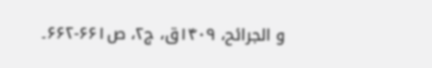و الجرائح، ۱۴۰۹ق، ج۲، ص۶۶۱-۶۶۲۔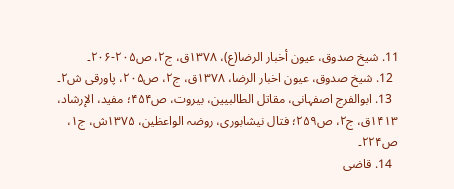11. شیخ صدوق، عیون أخبار الرضا(ع)، ۱۳٧۸ق، ج۲، ص۲۰۵-۲۰۶۔
  12. شیخ صدوق، عیون اخبار الرضا، ۱۳٧۸ق، ج۲، ص۲۰۵، پاورقی ش۲۔
  13. ابوالفرج اصفہانی، مقاتل الطالبیین، بیروت، ص۴۵۴؛ مفید، الإرشاد، ۱۴۱۳ق، ج۲، ص۲۵۹؛ فتال نیشابوری، روضہ الواعظین، ۱۳٧۵ش، ج۱، ص۲۲۴۔
  14. قاضی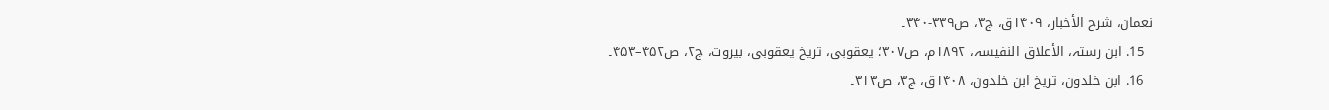نعمان، شرح الأخبار، ۱۴۰۹ق، ج۳، ص۳۳۹-۳۴۰۔
  15. ابن رستہ، الأعلاق النفیسہ، ۱۸۹۲م، ص۳۰٧؛ یعقوبی، تریخ یعقوبی، بیروت، ج۲، ص۴۵۲–۴۵۳۔
  16. ابن خلدون، تریخ ابن خلدون، ۱۴۰۸ق، ج۳، ص۳۱۳۔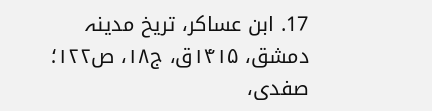17. ابن عساکر، تریخ مدینہ دمشق، ۱۴۱۵ق، ج۱۸، ص۱۲۲؛ صفدی،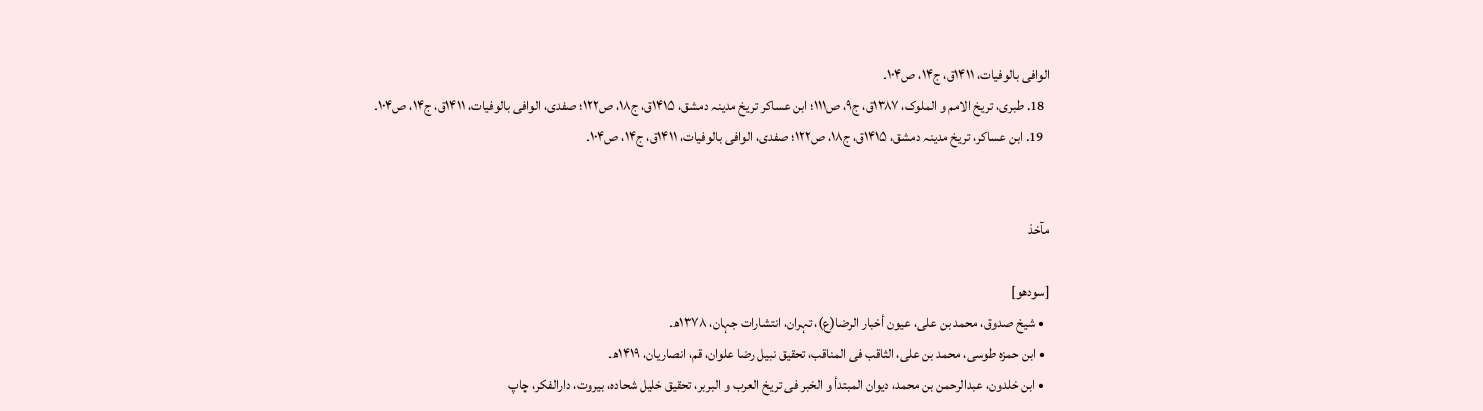الوافی بالوفیات، ۱۴۱۱ق، ج۱۴، ص۱۰۴۔
  18. طبری، تریخ الامم و الملوک، ۱۳۸٧ق، ج۹، ص۱۱۱؛ ابن عساکر تریخ مدینہ دمشق، ۱۴۱۵ق، ج۱۸، ص۱۲۲؛ صفدی، الوافی بالوفیات، ۱۴۱۱ق، ج۱۴، ص۱۰۴۔
  19. ابن عساکر، تریخ مدینہ دمشق، ۱۴۱۵ق، ج۱۸، ص۱۲۲؛ صفدی، الوافی بالوفیات، ۱۴۱۱ق، ج۱۴، ص۱۰۴۔


مآخذ

[سودھو]
  • شیخ صدوق، محمد بن علی، عیون أخبار الرضا(ع)، تہران، انتشارات جہان، ۱۳٧۸ھ۔
  • ابن حمزہ طوسی، محمد بن علی، الثاقب فی المناقب، تحقیق نبیل رضا علوان، قم، انصاریان، ۱۴۱۹ھ۔
  • ابن خلدون، عبدالرحمن بن محمد، دیوان المبتدأ و الخبر فی تریخ العرب و البربر، تحقیق خلیل شحادہ، بیروت، دارالفکر، چاپ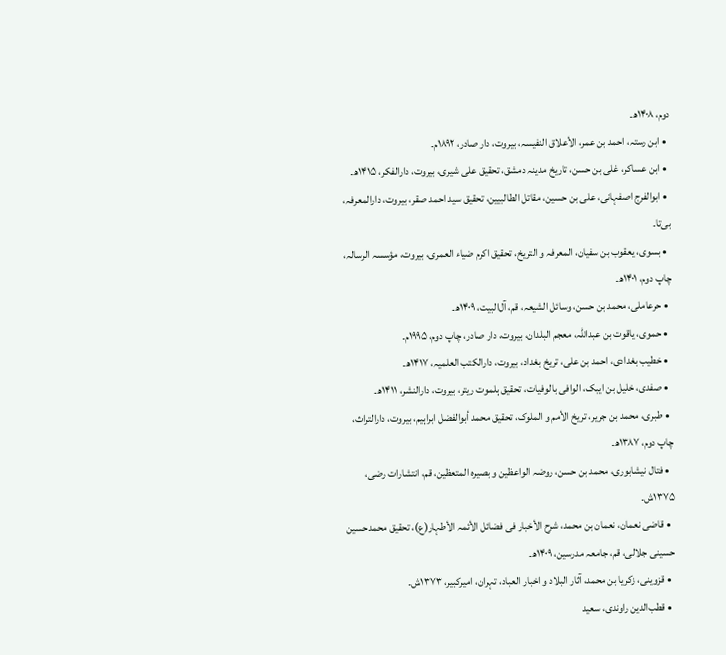دوم، ۱۴۰۸ھ۔
  • ابن رستہ، احمد بن عمر، الأعلاق النفیسہ، بیروت،‌ دار صادر، ۱۸۹۲م۔
  • ابن عساکر، غلی بن حسن، تاریخ مدینہ دمشق، تحقیق علی شیری، بیروت، دارالفکر، ۱۴۱۵ھ۔
  • ابوالفرج اصفہانی، علی بن حسین، مقاتل الطالبیین، تحقیق سید احمد صقر، بیروت، دارالمعرفہ، بی‌تا۔
  • بسوی، یعقوب بن سفیان، المعرفہ و التریخ، تحقیق اکرم ضیاء العمری، بیروت، مؤسسہ الرسالہ، چاپ دوم، ۱۴۰۱ھ۔
  • حرعاملی، محمد بن حسن، وسائل الشیعہ، قم، آل‌البیت، ۱۴۰۹ھ۔
  • حموی، یاقوت بن عبداللہ، معجم البلدان، بیروت،‌ دار صادر، چاپ دوم، ۱۹۹۵م۔
  • خطیب بغدادی، احمد بن علی، تریخ بغداد، بیروت، دارالکتب العلمیہ، ۱۴۱٧ھ۔
  • صفدی، خلیل بن ایبک، الوافی بالوفیات، تحقیق ہلموت ریتر، بیروت، دارالنشر، ۱۴۱۱ھ۔
  • طبری، محمد بن جریر، تریخ الأمم و الملوک، تحقیق محمد أبوالفضل ابراہیم، بیروت، دارالتراث، چاپ دوم، ۱۳۸٧ھ۔
  • فتال نیشابوری، محمد بن حسن، روضہ الواعظین و بصیرہ المتعظین، قم، انتشارات رضی، ۱۳٧۵ش۔
  • قاضی نعمان، نعمان بن محمد، شرح الأخبار فی فضائل الأئمہ الأطہار(ع)، تحقیق محمدحسین حسینی جلالی، قم، جامعہ مدرسین، ۱۴۰۹ھ۔
  • قزوینی، زکریا بن محمد، آثار البلاد و اخبار العباد، تہران، امیرکبیر، ۱۳٧۳ش۔
  • قطب‌الدین راوندی، سعید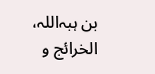بن ہبہ‌اللہ، الخرائج و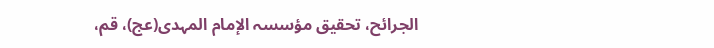الجرائح، تحقیق مؤسسہ الإمام المہدی(عج)، قم،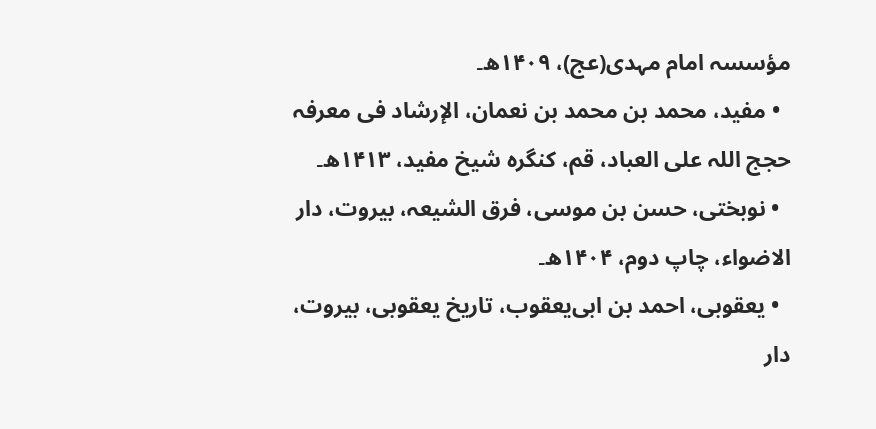مؤسسہ امام مہدی(عج)، ۱۴۰۹ھ۔
  • مفید، محمد بن محمد بن نعمان، الإرشاد فی معرفہ حجج اللہ علی العباد، قم، کنگرہ شیخ مفید، ۱۴۱۳ھ۔
  • نوبختی، حسن بن موسی، فرق الشیعہ، بیروت، دار الاضواء، چاپ دوم، ۱۴۰۴ھ۔
  • یعقوبی، احمد بن ابی‌یعقوب، تاریخ یعقوبی، بیروت، دار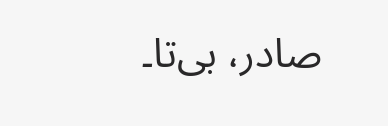صادر، بی‌تا۔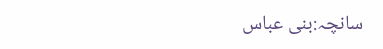سانچہ:بنی‌ عباس